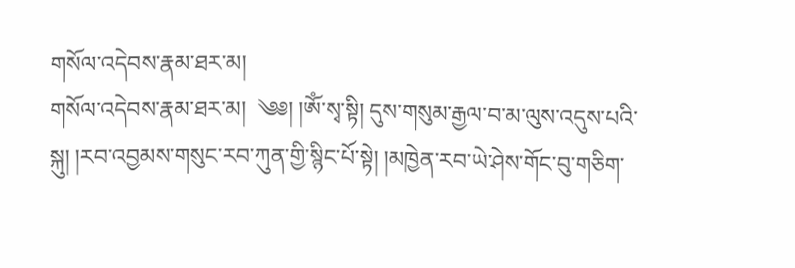གསོལ་འདེབས་རྣམ་ཐར་མ།
གསོལ་འདེབས་རྣམ་ཐར་མ།  ༄༅། །ཨོཾ་སྭ་སྟི། དུས་གསུམ་རྒྱལ་བ་མ་ལུས་འདུས་པའི་སྐུ། །རབ་འབྱམས་གསུང་རབ་ཀུན་གྱི་སྙིང་པོ་སྟེ། །མཁྱེན་རབ་ཡེ་ཤེས་གོང་བུ་གཅིག་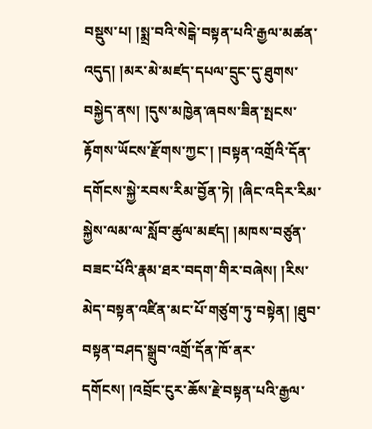བསྡུས་པ། །སྨྲ་བའི་སེངྒེ་བསྟན་པའི་རྒྱལ་མཚན་འདུད། །མར་མེ་མཛད་དཔལ་དྲུང་དུ་ཐུགས་བསྐྱེད་ནས། །དུས་མཁྱེན་ཞབས་ཟིན་སྤངས་རྟོགས་ཡོངས་རྫོགས་ཀྱང་། །བསྟན་འགྲོའི་དོན་དགོངས་སྐྱེ་རབས་རིམ་བྱོན་ཏེ། །ཞིང་འདིར་རིམ་སྐྱེས་ལམ་ལ་སློབ་ཚུལ་མཛད། །མཁས་བཙུན་བཟང་པོའི་རྣམ་ཐར་བདག་གིར་བཞེས། །རིས་མེད་བསྟན་འཛིན་མང་པོ་གཙུག་ཏུ་བསྟེན། །ཐུབ་བསྟན་བཤད་སྒྲུབ་འགྲོ་དོན་ཁོ་ནར་དགོངས། །འབྲོང་ངུར་ཆོས་རྗེ་བསྟན་པའི་རྒྱལ་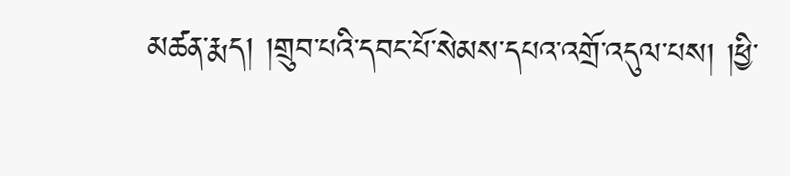མཚན་རྨད། །གྲུབ་པའི་དབང་པོ་སེམས་དཔའ་འགྲོ་འདུལ་པས། །ཕྱི་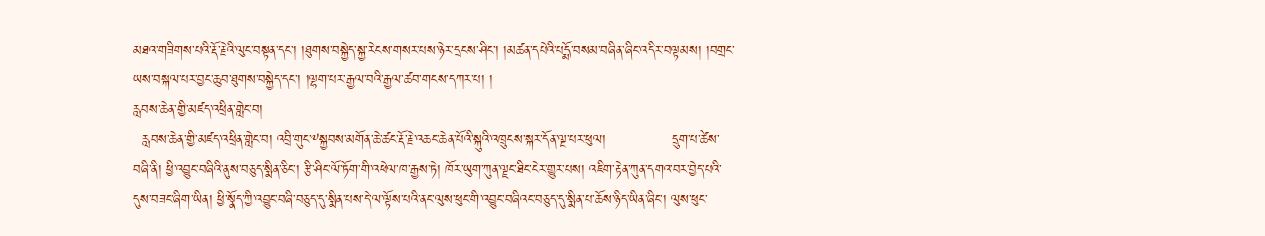མཐའ་གཟིགས་པའི་རྡོ་རྗེའི་ལུང་བསྟན་དང་། །ཐུགས་བསྐྱེད་སྐྱ་རེངས་གསར་པས་ཉེར་དྲངས་ཤིང་། །མཚན་དཔེའི་པདྨོ་བསམ་བཞིན་ཞིང་འདིར་བལྟམས། །བགྲང་ཡས་བསྐལ་པར་བྱང་ཆུབ་ཐུགས་བསྐྱེད་དང་། །ལྷག་པར་རྒྱལ་བའི་རྒྱལ་ཚབ་གངས་དཀར་པ། །
རླབས་ཆེན་གྱི་མཛད་འཕྲིན་གླེང་བ།
  རླབས་ཆེན་གྱི་མཛད་འཕྲིན་གླེང་བ། འབྲི་གུང་༸སྐྱབས་མགོན་ཆེ་ཚང་རྡོ་རྗེ་འཆང་ཆེན་པོའི་སྐུའི་འཁྲུངས་སྐར་དོན་ལྔ་པར་ཕུལ།              དྲུག་པ་ཚེས་བཞི་ནི། ཕྱི་འབྱུང་བཞིའི་ནུས་བཅུད་སྨིན་ཅིང་། རྩི་ཤིང་ལོ་ཏོག་གི་འཕེལ་ཁ་རྒྱས་ཏེ། ཁོར་ཡུག་ཀུན་ལྗང་ཐིང་ངེར་གྱུར་པས། འཇིག་རྟེན་ཀུན་དགའ་བར་བྱེད་པའི་དུས་བཟང་ཞིག་ཡིན། ཕྱི་སྣོད་ཀྱི་འབྱུང་བཞི་བཅུད་དུ་སྨིན་པས་དེ་ལ་ལྟོས་པའི་ནང་ལུས་ཕུང་གི་འབྱུང་བཞིའང་བཅུད་དུ་སྨིན་པ་ཆོས་ཉིད་ཡིན་ཞིང་། ལུས་ཕུང་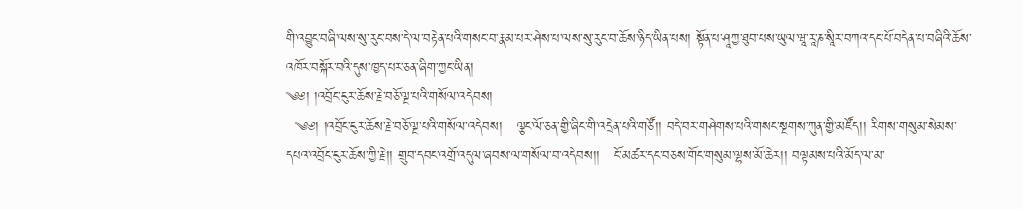གི་འབྱུང་བཞི་ལས་སུ་རུང་བས་དེ་ལ་བརྟེན་པའི་གསང་བ་རྣམ་པར་ཤེས་པ་ལས་སུ་རུང་བ་ཆོས་ཉིད་ཡིན་པས། སྟོན་པ་ཤཱཀྱ་ཐུབ་པས་ཡུལ་ཝཱ་རཱ་ཎ་སཱིར་བཀའ་དང་པོ་བདེན་པ་བཞིའི་ཆོས་འཁོར་བསྐོར་བའི་དུས་ཁྱད་པར་ཅན་ཞིག་ཀྱང་ཡིན།
༄༅། །འབྲོང་ངུར་ཆོས་རྗེ་བཅོ་ལྔ་པའི་གསོལ་འདེབས།
  ༄༅། །འབྲོང་ངུར་ཆོས་རྗེ་བཅོ་ལྔ་པའི་གསོལ་འདེབས།   ལྕང་ལོ་ཅན་གྱི་ཞིང་གི་འདྲེན་པའི་གཙོ།། བདེ་བར་གཤེགས་པའི་གསང་སྔགས་ཀུན་གྱི་མཛོད།། རིགས་གསུམ་སེམས་དཔའ་འབྲོང་ངུར་ཆོས་ཀྱི་རྗེ།། གྲུབ་དབང་འགྲོ་འདུལ་ཞབས་ལ་གསོལ་བ་འདེབས།།   ངོ་མཚར་དང་བཅས་གོང་གསུམ་ལྷས་མོ་ཆེར།། བལྟམས་པའི་མོད་ལ་མ་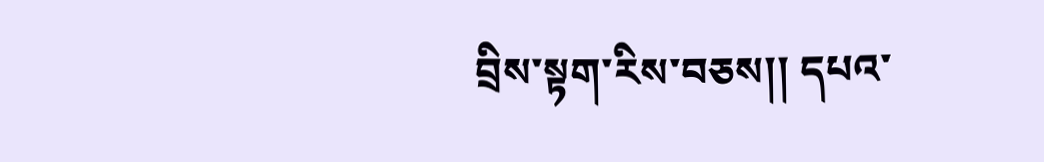བྲིས་སྟག་རིས་བཅས།། དཔའ་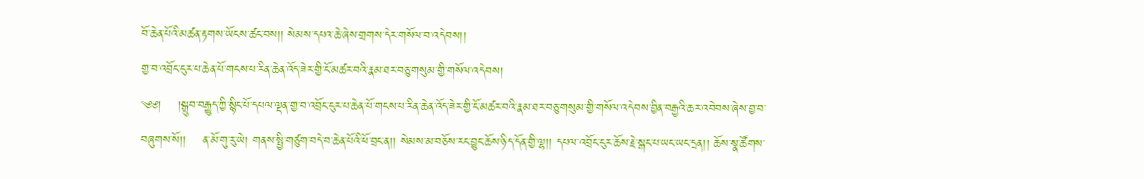བོ་ཆེན་པོའི་མཚན་རྟགས་ཡོངས་ཚང་བས།། སེམས་དཔའ་ཆེ་ཞེས་གྲགས་དེར་གསོལ་བ་འདེབས།།
གྱ་བ་འབྲོང་ངུར་པ་ཆེན་པོ་གངས་པ་རིན་ཆེན་འོད་ཟེར་གྱི་ངོ་མཚར་བའི་རྣམ་ཐར་བཅུ་གསུམ་གྱི་གསོལ་འདེབས།
༄༅།    །སྒྲུབ་བརྒྱུད་ཀྱི་སྙིང་པོ་དཔལ་ལྡན་གྱ་བ་འབྲོང་ངུར་པ་ཆེན་པོ་གངས་པ་རིན་ཆེན་འོད་ཟེར་གྱི་ངོ་མཚར་བའི་རྣམ་ཐར་བཅུ་གསུམ་གྱི་གསོལ་འདེབས་བྱིན་བརྒྱའི་ཆར་འབེབས་ཞེས་བྱ་བ་བཞུགས་སོ།།    ན་མོ་གུ་རུ་ཡེ། གནས་སྤྱི་གཙུག་བདེ་བ་ཆེན་པོའི་ཕོ་བྲང་ན།། སེམས་མ་བཅོས་རང་བྱུང་ཆོས་ཉིད་དོན་གྱི་ལྷ།། དཔལ་འབྲོང་ངུར་ཆོས་རྗེ་སྒང་པ་ཡང་ཡང་དྲན།། ཆོས་སྣ་ཚོགས་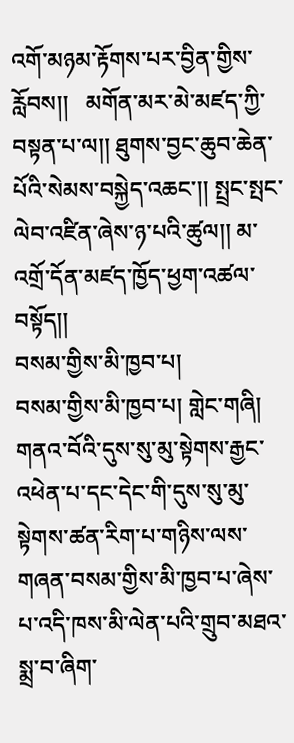འགོ་མཉམ་རྟོགས་པར་བྱིན་གྱིས་རློབས།།   མགོན་མར་མེ་མཛད་ཀྱི་བསྟན་པ་ལ།། ཐུགས་བྱང་ཆུབ་ཆེན་པོའི་སེམས་བསྐྱེད་འཆང་།། སྤྲང་སྤང་ལེབ་འཛིན་ཞེས་ཉ་པའི་ཚུལ།། མ་འགྲོ་དོན་མཛད་ཁྱོད་ཕྱག་འཚལ་བསྟོད།།
བསམ་གྱིས་མི་ཁྱབ་པ།
བསམ་གྱིས་མི་ཁྱབ་པ། གླེང་གཞི། གནའ་བོའི་དུས་སུ་མུ་སྟེགས་རྒྱང་འཕེན་པ་དང་དེང་གི་དུས་སུ་མུ་སྟེགས་ཚན་རིག་པ་གཉིས་ལས་གཞན་བསམ་གྱིས་མི་ཁྱབ་པ་ཞེས་པ་འདི་ཁས་མི་ལེན་པའི་གྲུབ་མཐའ་སྨྲ་བ་ཞིག་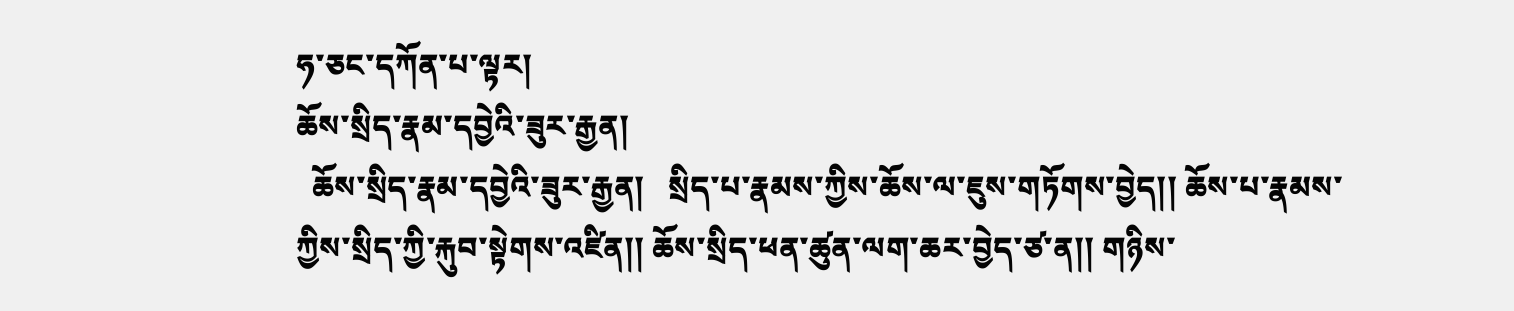ཧ་ཅང་དཀོན་པ་ལྟར།
ཆོས་སྲིད་རྣམ་དབྱེའི་ཟུར་རྒྱན།
  ཆོས་སྲིད་རྣམ་དབྱེའི་ཟུར་རྒྱན།   སྲིད་པ་རྣམས་ཀྱིས་ཆོས་ལ་ཇུས་གཏོགས་བྱེད།། ཆོས་པ་རྣམས་ཀྱིས་སྲིད་ཀྱི་རྐུབ་སྟེགས་འཛིན།། ཆོས་སྲིད་ཕན་ཚུན་ལག་ཆར་བྱེད་ཙ་ན།། གཉིས་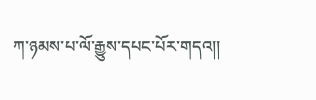ཀ་ཉམས་པ་ལོ་རྒྱུས་དཔང་པོར་གདའ།།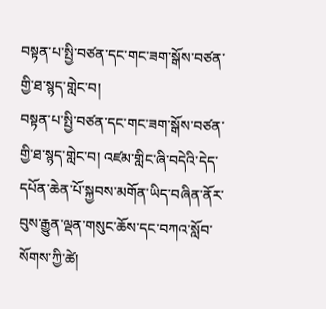བསྟན་པ་སྤྱི་བཙན་དང་གང་ཟག་སྒོས་བཙན་གྱི་ཐ་སྙད་གླེང་བ།
བསྟན་པ་སྤྱི་བཙན་དང་གང་ཟག་སྒོས་བཙན་གྱི་ཐ་སྙད་གླེང་བ། འཛམ་གླིང་ཞི་བདེའི་དེད་དཔོན་ཆེན་པོ་སྐྱབས་མགོན་ཡིད་བཞིན་ནོར་བུས་རྒྱུན་ལྡན་གསུང་ཆོས་དང་བཀའ་སློབ་སོགས་ཀྱི་ཚེ།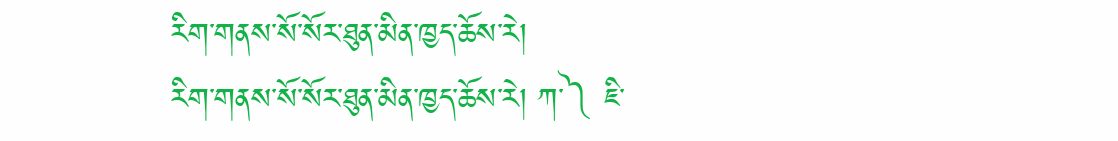རིག་གནས་སོ་སོར་ཐུན་མིན་ཁྱད་ཆོས་རེ།
རིག་གནས་སོ་སོར་ཐུན་མིན་ཁྱད་ཆོས་རེ། ཀ་༽ ཇི་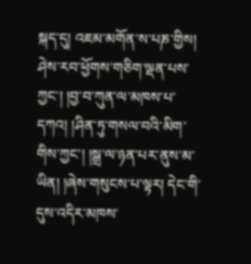སྐད་དུ། འཇམ་མགོན་ས་པཎ་གྱིས། ཤེས་རབ་ཕྱོགས་གཅིག་ལྡན་པས་ཀྱང་། །བྱ་བ་ཀུན་ལ་མཁས་པ་དཀའ། །ཤིན་ཏུ་གསལ་བའི་མིག་གིས་ཀྱང་། །སྒྲ་ལ་ཉན་པར་ནུས་མ་ཡིན། །ཞེས་གསུངས་པ་ལྟར། དེང་གི་དུས་འདིར་མཁས་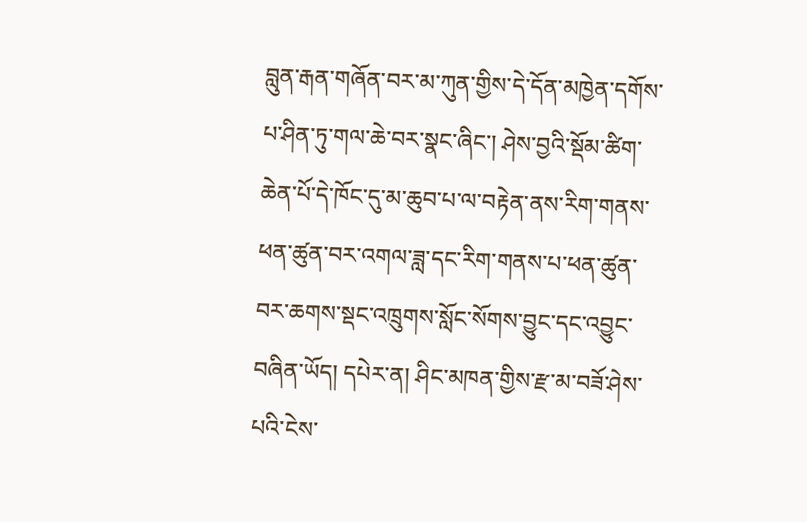བླུན་རྒན་གཞོན་བར་མ་ཀུན་གྱིས་དེ་དོན་མཁྱེན་དགོས་པ་ཤིན་ཏུ་གལ་ཆེ་བར་སྣང་ཞིང་། ཤེས་བྱའི་སྡོམ་ཚིག་ཆེན་པོ་དེ་ཁོང་དུ་མ་ཆུབ་པ་ལ་བརྟེན་ནས་རིག་གནས་ཕན་ཚུན་བར་འགལ་ཟླ་དང་རིག་གནས་པ་ཕན་ཚུན་བར་ཆགས་སྡང་འཁྲུགས་སློང་སོགས་བྱུང་དང་འབྱུང་བཞིན་ཡོད། དཔེར་ན། ཤིང་མཁན་གྱིས་རྫ་མ་བཟོ་ཤེས་པའི་ངེས་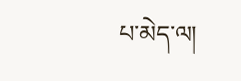པ་མེད་ལ།